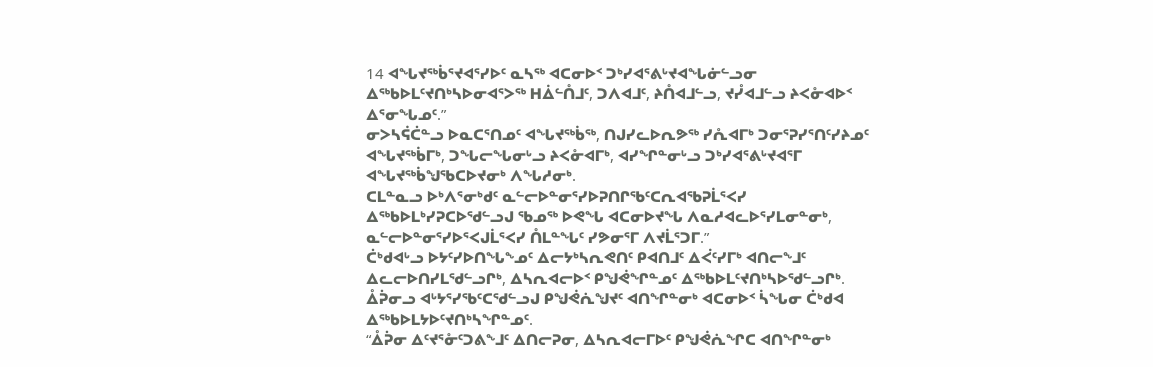14 ᐊᖓᔪᖅᑳᕐᔪᐊᕐᓯᐅᑦ ᓇᓴᖅ ᐊᑕᓂᐅᑉ ᑐᒃᓯᐊᕐᕕᒡᔪᐊᖓᓃᓪᓗᓂ ᐃᖅᑲᐅᒪᑦᔪᑎᒃᓴᐅᓂᐊᕐᐳᖅ ᕼᐄᓪᑍᒧᑦ, ᑐᐱᐊᒧᑦ, ᔨᑍᐊᒧᓪᓗ, ᔪᓮᐊᒧᓪᓗ ᔨᐸᓁᐊᐅᑉ ᐃᕐᓂᖓᓄᑦ.”
ᓂᐳᓴᕌᑖᓐᓗ ᐅᓇᑕᕐᑎᓄᑦ ᐊᖓᔪᖅᑳᖅ, ᑎᒍᓯᓚᐅᕆᕗᖅ ᓯᕅᐊᒥᒃ ᑐᓂᕐᕈᓯᕐᑎᑦᓯᔨᓄᑦ ᐊᖓᔪᖅᑳᒥᒃ, ᑐᖓᓕᖓᓂᒡᓗ ᔨᐸᓁᐊᒥᒃ, ᐊᓯᖏᓐᓂᒡᓗ ᑐᒃᓯᐊᕐᕕᒡᔪᐊᕐᒥ ᐊᖓᔪᖅᑳᖑᖃᑕᐅᔪᓂᒃ ᐱᖓᓱᓂᒃ.
ᑕᒪᓐᓇᓗ ᐅᒃᐱᕐᓂᒃᑯᑦ ᓇᓪᓕᐅᓐᓂᕐᓯᐅᕈᑎᒋᖃᑦᑕᕆᐊᖃᕈᒫᕐᐸᓯ ᐃᖅᑲᐅᒪᒃᓯᕈᑕᐅᖁᓪᓗᒍ ᖃᓄᖅ ᐅᕙᖓ ᐊᑕᓂᐅᔪᖓ ᐱᓇᓱᐊᓚᐅᕐᓯᒪᓂᓐᓂᒃ, ᓇᓪᓕᐅᓐᓂᕐᓯᐅᕐᐸᒍᒫᕐᐸᓯ ᑍᒪᓐᖓᑦ ᓯᕗᓂᕐᒥ ᐱᔪᒫᕐᑐᒥ.”
ᑖᒃᑯᐊᒡᓗ ᐅᔭᑦᓯᐅᑎᖓᖕᓄᑦ ᐃᓕᔭᒃᓴᕆᕙᑎᑦ ᑭᐊᑎᒧᑦ ᐃᐹᑦᓯᒥᒃ ᐊᑎᓕᖕᒧᑦ ᐃᓚᓕᐅᑎᓯᒪᖁᓪᓗᒋᒃ, ᐃᓴᕆᐊᓕᐅᑉ ᑭᖑᕚᖏᓐᓄᑦ ᐃᖅᑲᐅᒪᑦᔪᑎᒃᓴᐅᖁᓪᓗᒋᒃ. ᐂᕉᓂᓗ ᐊᒡᔭᕐᓯᖃᑦᑕᖁᓪᓗᒍ ᑭᖑᕚᕇᖑᔪᑦ ᐊᑎᖏᓐᓂᒃ ᐊᑕᓂᐅᑉ ᓵᖓᓂ ᑖᒃᑯᐊ ᐃᖅᑲᐅᒪᔭᐅᑦᔪᑎᒃᓴᖏᓐᓄᑦ.
“ᐂᕉᓂ ᐃᑦᔪᕐᓁᑦᑐᕕᖕᒧᑦ ᐃᑎᓕᕈᓂ, ᐃᓴᕆᐊᓕᒥᐅᑦ ᑭᖑᕚᕇᖏᑕ ᐊᑎᖏᓐᓂᒃ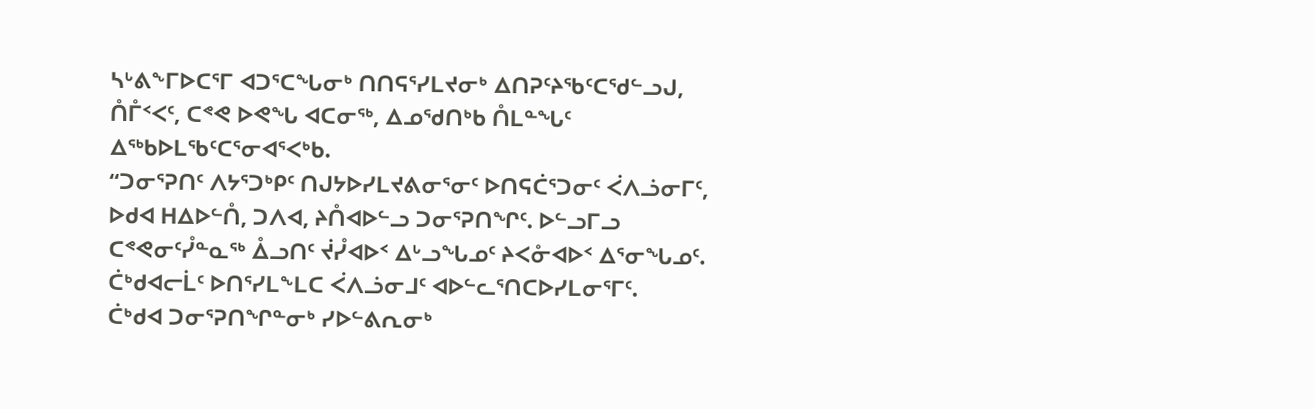ᓴᒡᕕᖕᒥᐅᑕᕐᒥ ᐊᑐᕐᑕᖓᓂᒃ ᑎᑎᕋᕐᓯᒪᔪᓂᒃ ᐃᑎᕈᑦᔨᖃᑦᑕᖁᓪᓗᒍ, ᑍᒤᑉᐸᑦ, ᑕᕝᕙ ᐅᕙᖓ ᐊᑕᓂᖅ, ᐃᓄᖁᑎᒃᑲ ᑍᒪᓐᖓᑦ ᐃᖅᑲᐅᒪᖃᑦᑕᕐᓂᐊᕐᐸᒃᑲ.
“ᑐᓂᕐᕈᑎᑦ ᐱᔭᕐᑐᒃᑭᑦ ᑎᒍᔭᐅᓯᒪᔪᕕᓂᕐᓂᑦ ᐅᑎᕋᑖᕐᑐᓂᑦ ᐹᐱᓘᓂᒥᑦ, ᐅᑯᐊ ᕼᐃᐅᓪᑍ, ᑐᐱᐊ, ᔨᑍᐊᐅᓪᓗ ᑐᓂᕐᕈᑎᖏᑦ. ᐅᓪᓗᒥᓗ ᑕᕝᕙᓂᑦᓮᓐᓇᖅ ᐂᓗᑎᑦ ᔫᓮᐊᐅᑉ ᐃᒡᓗᖓᓄᑦ ᔨᐸᓁᐊᐅᑉ ᐃᕐᓂᖓᓄᑦ. ᑖᒃᑯᐊᓕᒫᑦ ᐅᑎᕐᓯᒪᖕᒪᑕ ᐹᐱᓘᓂᒧᑦ ᐊᐅᓪᓚᕐᑎᑕᐅᓯᒪᓂᕐᒥᑦ.
ᑖᒃᑯᐊ ᑐᓂᕐᕈᑎᖏᓐᓂᒃ ᓯᐅᓪᕕᕆᓂᒃ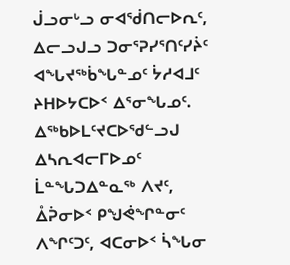ᒎᓗᓂᒡᓗ ᓂᐊᖂᑎᓕᐅᕆᑦ, ᐃᓕᓗᒍᓗ ᑐᓂᕐᕈᓯᕐᑎᑦᓯᔩᑦ ᐊᖓᔪᖅᑳᖓᓐᓄᑦ ᔮᓱᐊᒧᑦ ᔨᕼᐅᔭᑕᐅᑉ ᐃᕐᓂᖓᓄᑦ.
ᐃᖅᑲᐅᒪᑦᔪᑕᐅᖁᓪᓗᒍ ᐃᓴᕆᐊᓕᒥᐅᓄᑦ ᒫᓐᖓᑐᐃᓐᓇᖅ ᐱᔪᑦ, ᐂᕉᓂᐅᑉ ᑭᖑᕚᖏᓐᓂᑦ ᐱᖏᑦᑐᑦ, ᐊᑕᓂᐅᑉ ᓵᖓᓂ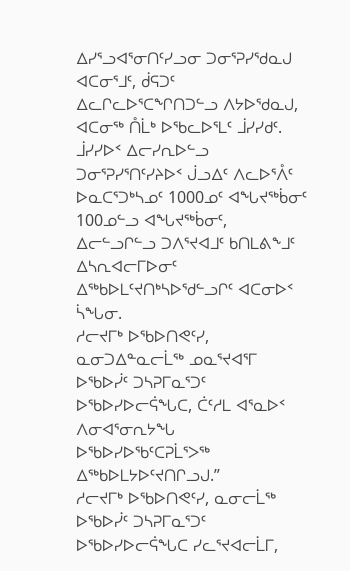ᐃᓯᕐᓗᐊᕐᓂᑎᑦᓯᓗᓂ ᑐᓂᕐᕈᓯᖁᓇᒍ ᐊᑕᓂᕐᒧᑦ, ᑰᕋᑐᑦ ᐃᓚᒋᓚᐅᕐᑕᖏᑎᑐᓪᓗ ᐱᔭᐅᖁᓇᒍ, ᐊᑕᓂᖅ ᑍᒫᒃ ᐅᖃᓚᐅᕐᒪᑦ ᒨᓯᓯᑯᑦ.
ᒨᓯᓯᐅᑉ ᐃᓕᓯᕆᐅᓪᓗ ᑐᓂᕐᕈᓯᕐᑎᑦᓯᔨᐅᑉ ᒎᓗᐃᑦ ᐱᓚᐅᕐᐰᑦ ᐅᓇᑕᕐᑐᒃᓴᓄᑦ 1000ᓄᑦ ᐊᖓᔪᖅᑳᓂᑦ 100ᓄᓪᓗ ᐊᖓᔪᖅᑳᓂᑦ, ᐃᓕᓪᓗᒋᓪᓗ ᑐᐱᕐᔪᐊᒧᑦ ᑲᑎᒪᕕᖕᒧᑦ ᐃᓴᕆᐊᓕᒥᐅᓂᑦ ᐃᖅᑲᐅᒪᑦᔪᑎᒃᓴᐅᖁᓪᓗᒋᑦ ᐊᑕᓂᐅᑉ ᓵᖓᓂ.
ᓱᓕᔪᒥᒃ ᐅᖃᐅᑎᕙᑦᓯ, ᓇᓂᑐᐃᓐᓇᓕᒫᖅ ᓄᓇᕐᔪᐊᕐᒥ ᐅᖃᐅᓰᑦ ᑐᓴᕈᒥᓇᕐᑐᑦ ᐅᖃᐅᓯᐅᓕᕌᖓᑕ, ᑖᑦᓱᒪ ᐊᕐᓇᐅᑉ ᐱᓂᐊᕐᓂᕆᔭᖓ ᐅᖃᐅᓯᐅᖃᑦᑕᕈᒫᕐᐳᖅ ᐃᖅᑲᐅᒪᔭᐅᑦᔪᑎᒋᓗᒍ.”
ᓱᓕᔪᒥᒃ ᐅᖃᐅᑎᕙᑦᓯ, ᓇᓂᓕᒫᖅ ᐅᖃᐅᓰᑦ ᑐᓴᕈᒥᓇᕐᑐᑦ ᐅᖃᐅᓯᐅᓕᕌᖓᑕ ᓯᓚᕐᔪᐊᓕᒫᒥ,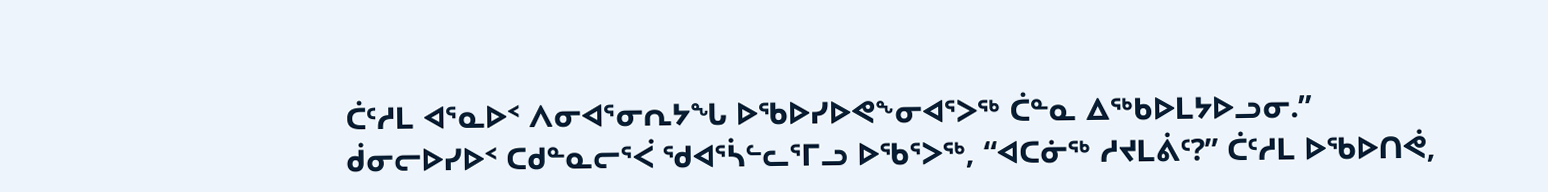ᑖᑦᓱᒪ ᐊᕐᓇᐅᑉ ᐱᓂᐊᕐᓂᕆᔭᖓ ᐅᖃᐅᓯᐅᕙᖕᓂᐊᕐᐳᖅ ᑖᓐᓇ ᐃᖅᑲᐅᒪᔭᐅᓗᓂ.”
ᑰᓂᓕᐅᓯᐅᑉ ᑕᑯᓐᓇᓕᕐᐹ ᖁᐊᕐᓵᓪᓚᕐᒥᓗ ᐅᖃᕐᐳᖅ, “ᐊᑕᓃᖅ ᓱᔪᒪᕖᑦ?” ᑖᑦᓱᒪ ᐅᖃᐅᑎᕚ,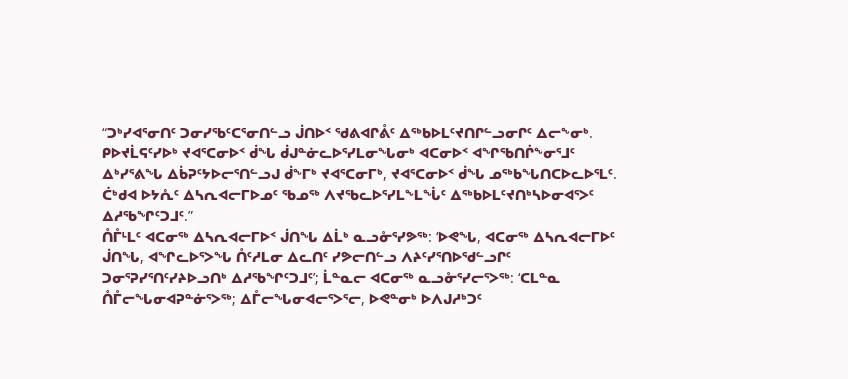“ᑐᒃᓯᐊᕐᓂᑎᑦ ᑐᓂᓯᖃᑦᑕᕐᓂᑎᓪᓗ ᒎᑎᐅᑉ ᖁᕕᐊᒋᕔᑦ ᐃᖅᑲᐅᒪᑦᔪᑎᒋᓪᓗᓂᒋᑦ ᐃᓕᖕᓂᒃ.
ᑭᐅᔪᒫᕋᑦᓯᐅᒃ ᔪᐊᕐᑕᓂᐅᑉ ᑰᖓ ᑰᒍᓐᓃᓚᐅᕐᓯᒪᓂᖓᓂᒃ ᐊᑕᓂᐅᑉ ᐊᖏᖃᑎᒌᖕᓂᕐᒧᑦ ᐃᒃᓯᕐᕕᖓ ᐃᑳᕈᑦᔭᐅᓕᕐᑎᓪᓗᒍ ᑰᖕᒥᒃ ᔪᐊᕐᑕᓂᒥᒃ, ᔪᐊᕐᑕᓂᐅᑉ ᑰᖓ ᓄᖅᑲᖓᑎᑕᐅᓚᐅᕐᒪᑦ. ᑖᒃᑯᐊ ᐅᔭᕅᑦ ᐃᓴᕆᐊᓕᒥᐅᓄᑦ ᖃᓄᖅ ᐱᔪᖃᓚᐅᕐᓯᒪᖕᒪᖔᑦ ᐃᖅᑲᐅᒪᑦᔪᑎᒃᓴᐅᓂᐊᕐᐳᑦ ᐃᓱᖃᖏᑦᑐᒧᑦ.”
ᑍᒤᒻᒪᑦ ᐊᑕᓂᖅ ᐃᓴᕆᐊᓕᒥᐅᑉ ᒎᑎᖓ ᐃᒫᒃ ᓇᓗᓁᕐᓯᕗᖅ: ‘ᐅᕙᖓ, ᐊᑕᓂᖅ ᐃᓴᕆᐊᓕᒥᐅᑦ ᒎᑎᖓ, ᐊᖏᓚᐅᕐᐳᖓ ᑍᑦᓱᒪᓂ ᐃᓚᑎᑦ ᓯᕗᓕᑎᓪᓗ ᐱᔨᑦᓯᕐᑎᐅᖁᓪᓗᒋᑦ ᑐᓂᕐᕈᓯᕐᑎᑦᓯᔨᐅᓗᑎᒃ ᐃᓱᖃᖏᑦᑐᒧᑦ’; ᒫᓐᓇᓕ ᐊᑕᓂᖅ ᓇᓗᓁᕐᓯᓕᕐᐳᖅ: ‘ᑕᒪᓐᓇ ᑍᒤᓕᖓᓂᐊᕈᓐᓃᕐᐳᖅ; ᐃᒤᓕᖓᓂᐊᓕᕐᐳᕐᓕ, ᐅᕙᓐᓂᒃ ᐅᐱᒍᓱᒃᑐᑦ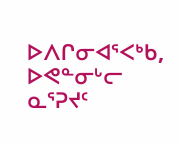ᐅᐱᒋᓂᐊᕐᐸᒃᑲ, ᐅᕙᓐᓂᒡᓕ ᓇᕐᕈᔪᑦ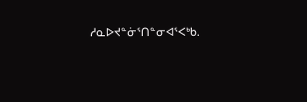ᓱᓇᐅᔪᓐᓃᕐᑎᓐᓂᐊᕐᐸᒃᑲ.